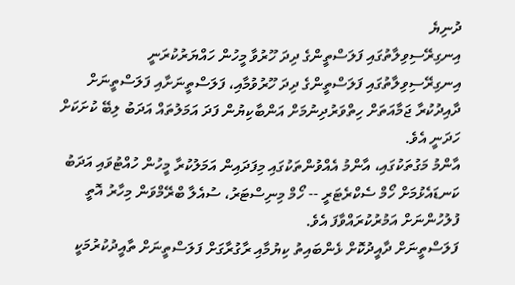ދުނިޔެ
އިނގިރޭސިވިލާތުގައި ފަލަސްތީންގެ ދިދަ ހޫރުވާ މީހުން ހައްޔަރުކުރަނީ
އިނގިރޭސިވިލާތުގައި ފަލަސްތީންގެ ދިދަ ހޫރުވުމާއި، ފަލަސްތީނަށާއި ފަލަސްތީނަށް ދާއިދުކުރާ ޖަމާއަތަށް ހިތްވަރުދިނުމަށް އަންބާކިޔުން ފަދަ އަމަލުތައް އަދަބު ލިބޭ ކުށަކަށް ހަދަނީ އެވެ.
އާންމު މަގުތަކުގައި، އާންމު އެއްވުންތަކުގައި މިފަދައިން އަމަލުކުރާ މީހުން ހުއްޓުވައި އަދަބު ކަނޑައެޅުމަށް ހޯމް ސެކްރެޓަރީ -- ހޯމް މިނިސްޓަރު، ސުއެލާ ބްރޭމްވަން މިހާރު އޮތީ ފުލުހުންނަށް އަމުރުކުރައްވާފަ އެވެ.
ފަލަސްތީނަށް ދާއީދުކޮށް ޅެންބައިތު ކިޔުމާއި ރާގުރާގަށް ފަލަސްތީނަށް ތާއީދުކުރުމަކީ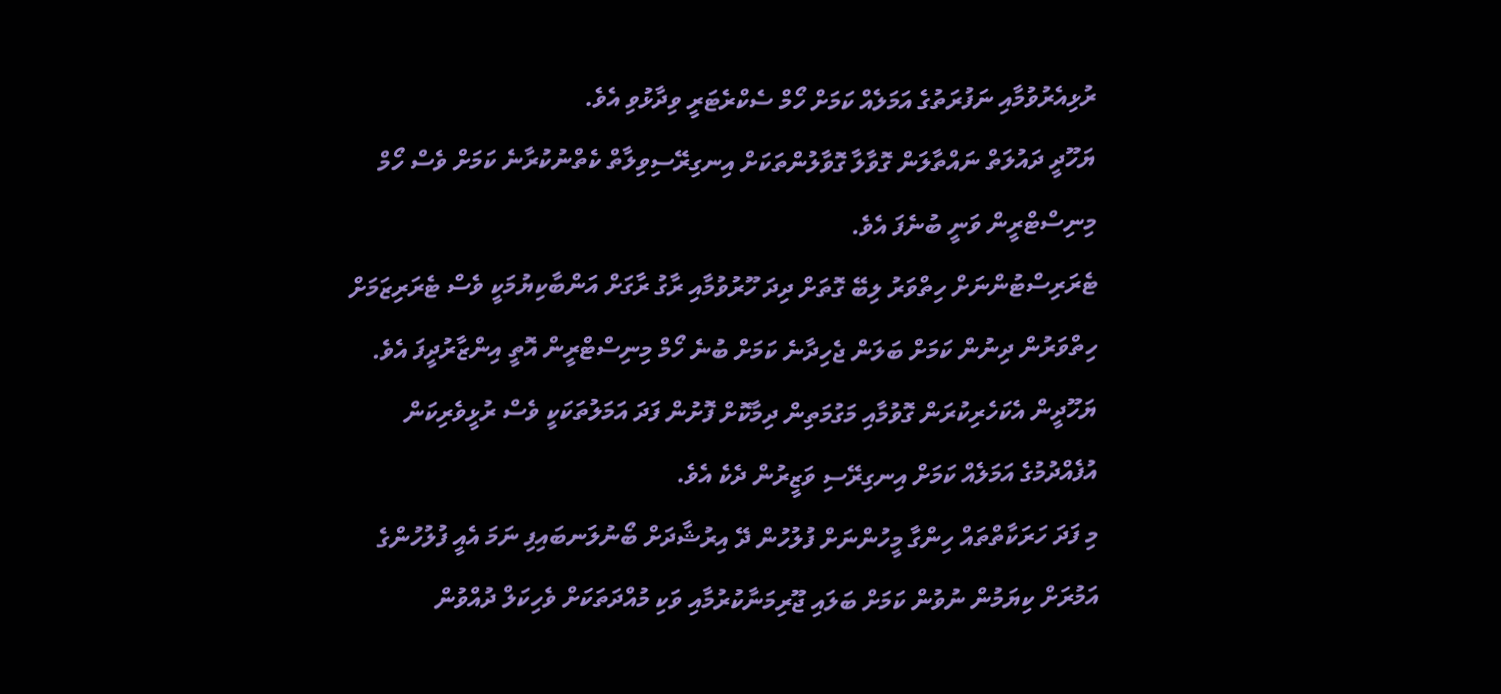ރުޅިއެރުވުމާއި ނަފުރަތުގެ އަމަލެއް ކަމަށް ހޯމް ސެކްރެޓަރީ ވިދާޅުވި އެވެ.
ޔަހޫދީ ދައުލަތް ނައްތާލަން ގޮވާލާ ގޮވާލުންތަކަށް އިނގިރޭސިވިލާތް ކެތްނުކުރާނެ ކަމަށް ވެސް ހޯމް މިނިސްޓްރީން ވަނީ ބުނެފަ އެވެ.
ޓެރަރިސްޓުންނަށް ހިތްވަރު ލިބޭ ގޮތަށް ދިދަ ހޫރުވުމާއި ރާގު ރާގަށް އަންބާކިޔުމަކީ ވެސް ޓެރަރިޒަމަށް ހިތްވަރުން ދިނުން ކަމަށް ބަލަން ޖެހިދާނެ ކަމަށް ބުނެ ހޯމް މިނިސްޓްރީން އޮތީ އިންޒާރުދީފަ އެވެ.
ޔަހޫދީން އެކަހެރިކުރަން ގޮވުމާއި މަގުމަތިން ދިމާކޮށް ފޮށުން ފަދަ އަމަލުތަކަކީ ވެސް ރުޅީވެރިކަން އުފެއްދުމުގެ އަމަލެއް ކަމަށް އިނގިރޭސި ވަޒީރުން ދެކެ އެވެ.
މި ފަދަ ހަރަކާތްތައް ހިންގާ މީހުންނަށް ފުލުހުން ދޭ އިރުޝާދަށް ބޯނުލަނބައިފި ނަމަ އެއީ ފުލުހުންގެ އަމުރަށް ކިޔަމުން ނުވުން ކަމަށް ބަލައި ޖޫރިމަނާކުރުމާއި ވަކި މުއްދަތަކަށް ވެހިކަލް ދުއްވުން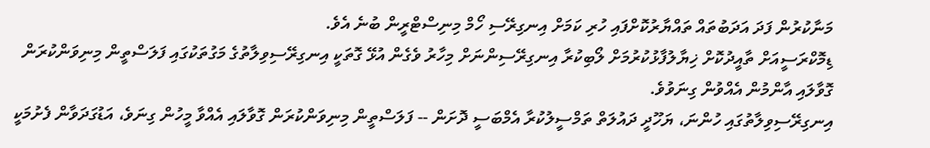މަނާކުރުން ފަދަ އަދަބުތައް ތައްޔާރުކޮށްފައި ހުރި ކަމަށް އިނގިރޭސި ހޯމް މިނިސްޓްރީން ބުނެ އެވެ.
ޑިމޮކްރަސީއަށް ތާއީދުކޮށް ޚިޔާލުފާޅުކުރުމަށް ލޯބިކުރާ އިނގިރޭސިންނަށް މިހާރު ވެގެން އުޅޭ ގޮތަކީ އިނގިރޭސިވިލާތުގެ މަގުތަކުގައި ފަލަސްތީން މިނިވަންކުރަން ގޮވާލައި އާންމުން އެއްވުން ގިނަވުވެ.
އިނގިރޭސިވިލާތުގައި ހުންނަ، ޔަހޫދީ ދައުލަތް ތަމްސީލުކުރާ އެމްބަސީ ދޮށަން -- ފަލަސްތީން މިނިވަންކުރަން ގޮވާލައި އެއްވާ މީހުން ގިނަވެ، އަޑުގަދަވާން ފެށުމަކީ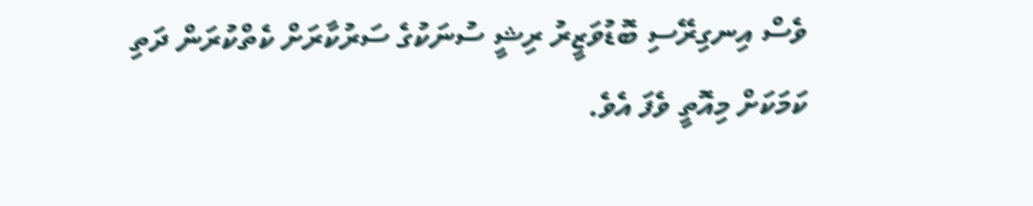ވެސް އިނގިރޭސި ބޮޑުވަޒީރު ރިޝީ ސުނަކުގެ ސަރުކާރަށް ކެތްކުރަން ދަތި ކަމަކަށް މިއޮތީ ވެފަ އެވެ.